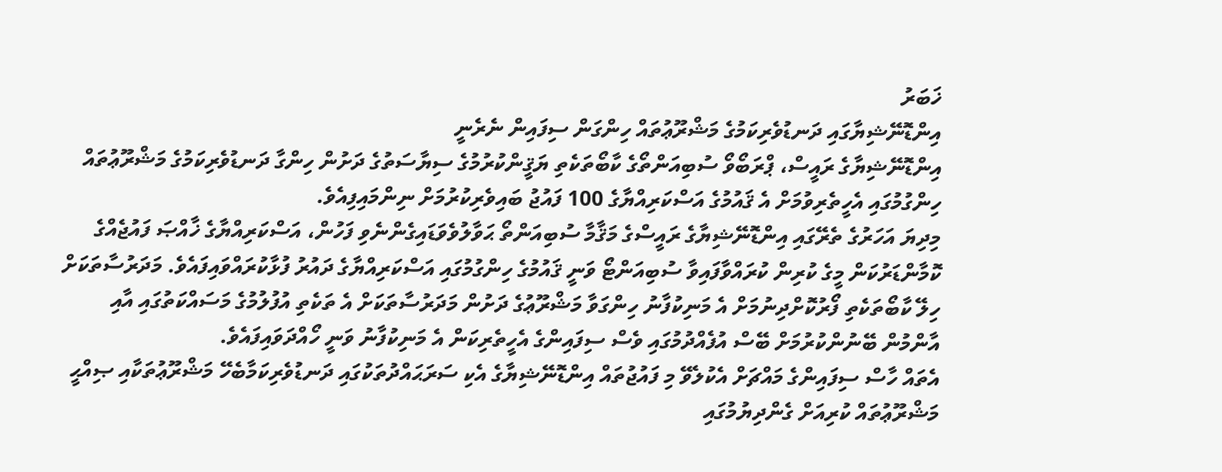ޚަބަރު
އިންޑޮނޭޝިޔާގައި ދަނޑުވެރިކަމުގެ މަޝްރޫޢުތައް ހިންގަން ސިފައިން ނެރެނީ
އިންޑޮނޭޝިޔާގެ ރައީސް، ޕްރަބޯވޯ ސުބިއަންތޯގެ ކާބޯތަކެތި ޔަޤީންކުރުމުގެ ސިޔާސަތުގެ ދަށުން ހިންގާ ދަނޑުވެރިކަމުގެ މަޝްރޫޢުތައް ހިންގުމުގައި އެހީތެރިވުމަށް އެ ޤައުމުގެ އަސްކަރިއްޔާގެ 100 ފައުޖު ބައިވެރިކުރުމަށް ނިންމައިފިއެވެ.
މިދިޔަ އަހަރުގެ ތެރޭގައި އިންޑޮނޭޝިޔާގެ ރައީސްގެ މަޤާމާ ސުބިއަންތޯ ޙަވާލުވެވަޑައިގެންނެވި ފަހުން، އަސްކަރިއްޔާގެ ޚާއްޞަ ފައުޖެއްގެ ކޮމާންޑަރުކަން މީގެ ކުރިން ކުރައްވާފައިވާ ސުބިއަންޓޯ ވަނީ ޤައުމުގެ ހިންގުމުގައި އަސްކަރިއްޔާގެ ދައުރު ފުޅާކުރައްވައިފައެވެ. މަދަރުސާތަކަށް ހިލޭ ކާބޯތަކެތި ފޯރުކޮށްދިނުމަށް އެ މަނިކުފާނު ހިންގަވާ މަޝްރޫޢުގެ ދަށުން މަދަރުސާތަކަށް އެ ތަކެތި އުފުލުމުގެ މަސައްކަތުގައި އާއި އާންމުން ބޭނުންކުރުމަށް ބޭސް އުފެއްދުމުގައި ވެސް ސިފައިންގެ އެހީތެރިކަން އެ މަނިކުފާނު ވަނީ ހޯއްދަވައިފައެވެ.
އެތައް ހާސް ސިފައިންގެ މައްޗަށް އެކުލެވޭ މި ފައުޖުތައް އިންޑޮނޭޝިޔާގެ އެކި ސަރަޙައްދުތަކުގައި ދަނޑުވެރިކަމާބެހޭ މަޝްރޫޢުތަކާއި ޞިއްޙީ މަޝްރޫޢުތައް ކުރިއަށް ގެންދިޔުމުގައި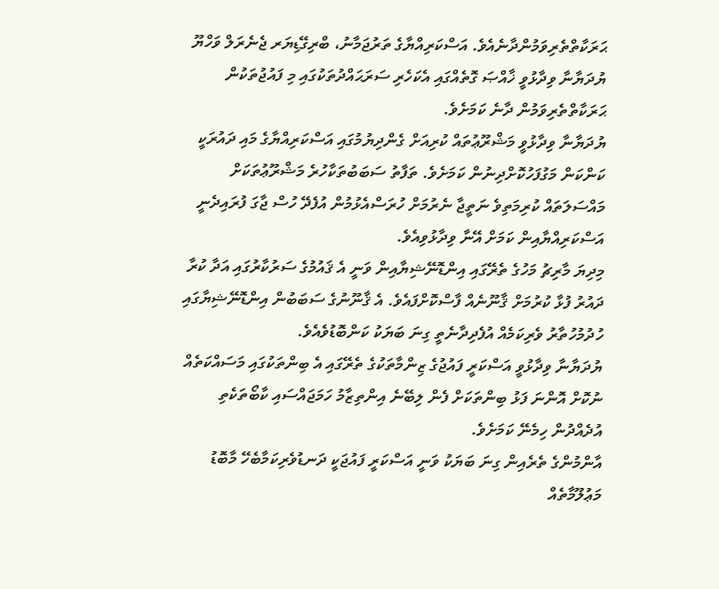ޙަރަކާތްތެރިވަމުންދާނެއެވެ. އަސްކަރިއްޔާގެ ތަރުޖަމާނު، ބްރިގޭޑިޔަރ ޖެނެރަލް ވަހްޔޫ ޔުދަޔާނާ ވިދާޅުވީ ޚާއްޞަ ގޮތެއްގައި އެކަހެރި ސަރަޙައްދުތަކުގައި މި ފައުޖުތަކުން ޙަރަކާތްތެރިވަމުން ދާނެ ކަމަށެވެ.
ޔުދަޔާނާ ވިދާޅުވީ މަޝްރޫޢުތައް ކުރިއަށް ގެންދިޔުމުގައި އަސްކަރިއްޔާގެ މައި ދައުރަކީ ކަންކަން މަގުފަހުކޮށްދިނުން ކަމަށެވެ. ތަފާތު ސަބަބުތަކާހުރެ މަޝްރޫޢުތަކަށް މައްސަލަތައް ކުރިމަތިވެ ނަތީޖާ ނެރުމަށް ހުރަސްއެޅުމުން އުފެދޭ ހުސް ޖާގަ ފުރައިދެނީ އަސްކަރިއްޔާއިން ކަމަށް އޭނާ ވިދާޅުވިއެވެ.
މިދިޔަ މާރިޗު މަހުގެ ތެރޭގައި އިންޑޮނޭޝިޔާއިން ވަނީ އެ ޤައުމުގެ ސަރުކާރުގައި އަދާ ކުރާ ދައުރު ފުޅާ ކުރުމަށް ޤާނޫނެއް ފާސްކޮށްފައެވެ. އެ ޤާނޫނުގެ ސަބަބުން އިންޑޮނޭޝިޔާގައި ހުދުމުހުތާރު ވެރިކަމެއް އުފެދިދާނެތީ ގިނަ ބަޔަކު ކަންބޮޑުވެއެވެ.
ޔުދަޔާނާ ވިދާޅުވީ އަސްކަރީ ފައުޖުގެ ޒިންމާތަކުގެ ތެރޭގައި އެ ބިންތަކުގައި މަސައްކަތެއް ނުކޮށް އޮންނަ ފަޅު ބިންތަކަށް ފެން ލިބޭނެ އިންތިޒާމު ހަމަޖައްސައި ކާބޯތަކެތި އުދެއްދުން ހިމެނޭ ކަމަށެވެ.
އާންމުންގެ ތެރެއިން ގިނަ ބަޔަކު ވަނީ އަސްކަރީ ފައުޖަކީ ދަނޑުވެރިކަމާބެހޭ މާބޮޑު މަޢުލޫމާތެއް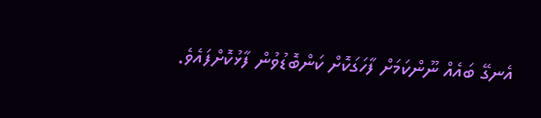އެނގޭ ބައެއް ނޫންކަމަށް ފާހަގަކޮށް ކަންބޮޑުވުން ފާޅުކޮށްފައެވެ.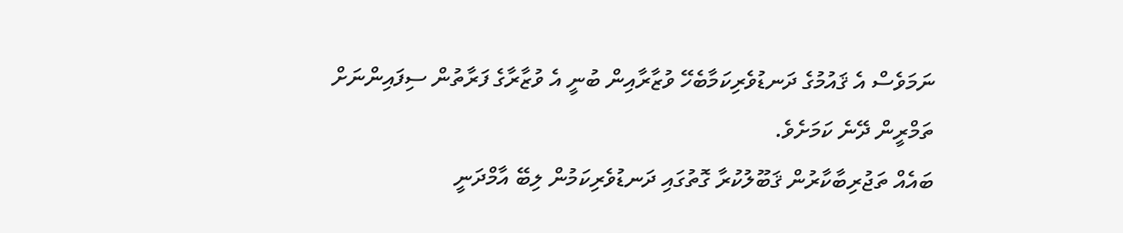ނަމަވެސް އެ ޤައުމުގެ ދަނޑުވެރިކަމާބެހޭ ވުޒާރާއިން ބުނީ އެ ވުޒާރާގެ ފަރާތުން ސިފައިންނަށް ތަމްރީން ދޭނެ ކަމަށެވެ.
ބައެއް ތަޖުރިބާކާރުން ޤަބޫލުކުރާ ގޮތުގައި ދަނޑުވެރިކަމުން ލިބޭ އާމްދަނީ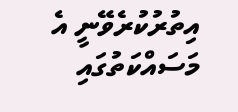އިތުރުކުރެވޭނީ އެ މަސައްކަތުގައި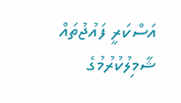އަސްކަރީ ފައުޖުތައް ޝާމިލުކުރުމުގެ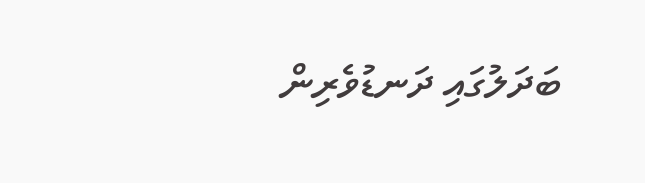ބަދަލުގައި ދަނޑުވެރިން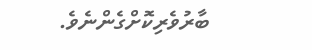ބާރުވެރިކޮށްގެންނެވެ.